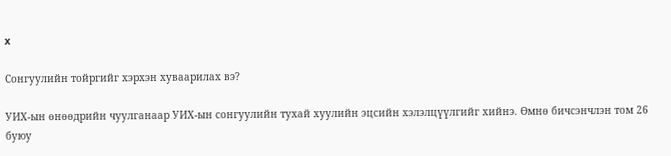x

Сонгуулийн тойргийг хэрхэн хуваарилах вэ?

УИХ-ын өнөөдрийн чуулганаар УИХ-ын сонгуулийн тухай хуулийн эцсийн хэлэлцүүлгийг хийнэ. Өмнө бичсэнчлэн том 26 буюу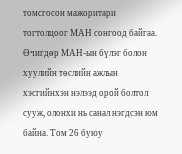томсгосон мажоритари тогтолцоог МАН сонгоод байгаа. Өчигдөр МАН-ын бүлэг болон хуулийн төслийн ажлын хэсгийнхэн нэлээд орой болтол сууж, олонхи нь санал нэгдсэн юм байна. Том 26 буюу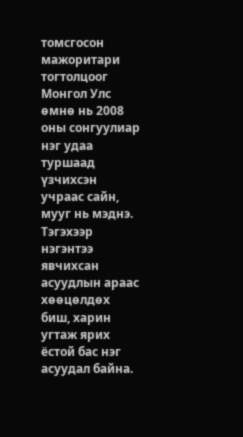томсгосон мажоритари тогтолцоог Монгол Улс өмнө нь 2008 оны сонгуулиар нэг удаа туршаад үзчихсэн учраас сайн, мууг нь мэднэ. Тэгэхээр нэгэнтээ явчихсан асуудлын араас хөөцөлдөх биш, харин угтаж ярих ёстой бас нэг асуудал байна.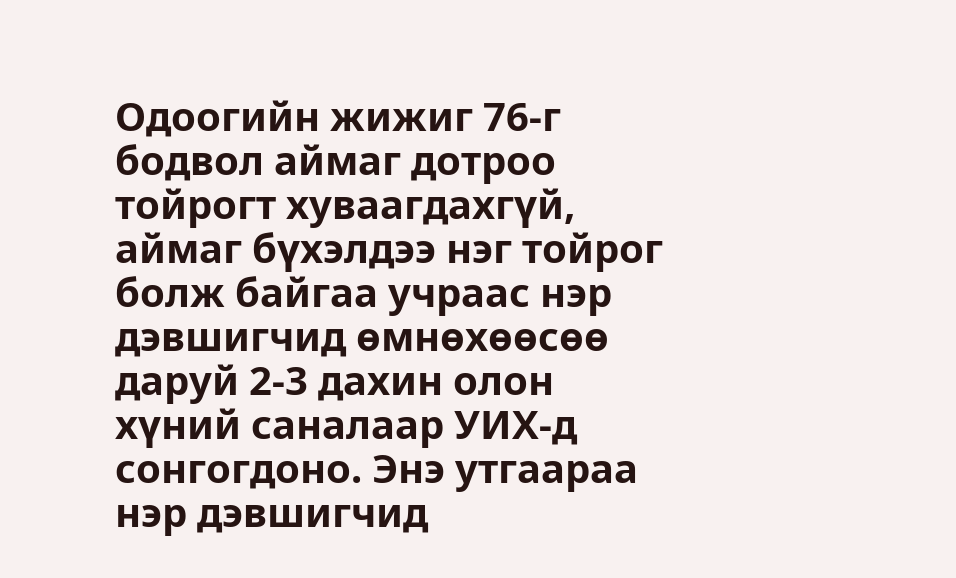Одоогийн жижиг 76-г бодвол аймаг дотроо тойрогт хуваагдахгүй, аймаг бүхэлдээ нэг тойрог болж байгаа учраас нэр дэвшигчид өмнөхөөсөө даруй 2-3 дахин олон хүний саналаар УИХ-д сонгогдоно. Энэ утгаараа нэр дэвшигчид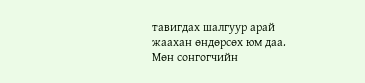тавигдах шалгуур арай жаахан өндөрсөх юм даа. Мөн сонгогчийн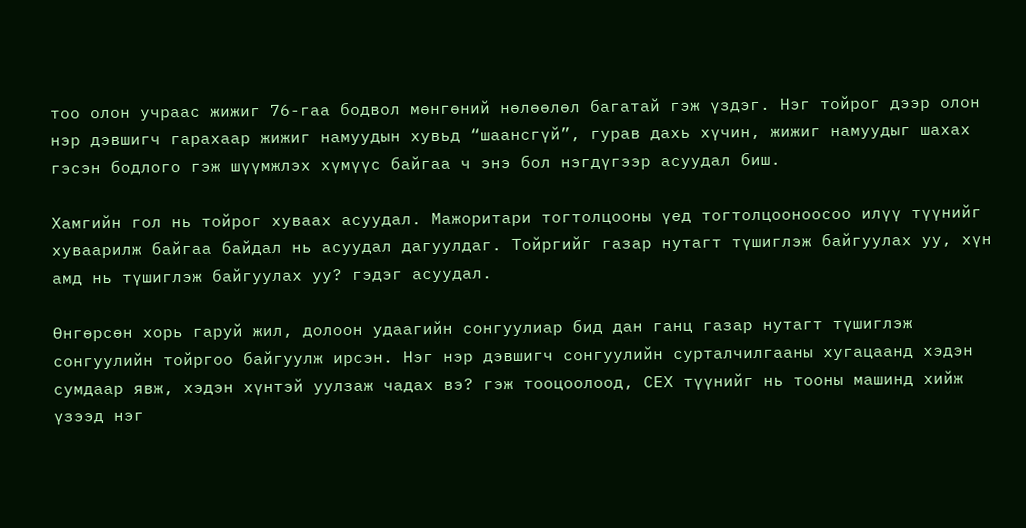тоо олон учраас жижиг 76-гаа бодвол мөнгөний нөлөөлөл багатай гэж үздэг. Нэг тойрог дээр олон нэр дэвшигч гарахаар жижиг намуудын хувьд “шаансгүй”, гурав дахь хүчин, жижиг намуудыг шахах гэсэн бодлого гэж шүүмжлэх хүмүүс байгаа ч энэ бол нэгдүгээр асуудал биш.

Хамгийн гол нь тойрог хуваах асуудал. Мажоритари тогтолцооны үед тогтолцооноосоо илүү түүнийг хуваарилж байгаа байдал нь асуудал дагуулдаг. Тойргийг газар нутагт түшиглэж байгуулах уу, хүн амд нь түшиглэж байгуулах уу? гэдэг асуудал.

Өнгөрсөн хорь гаруй жил, долоон удаагийн сонгуулиар бид дан ганц газар нутагт түшиглэж сонгуулийн тойргоо байгуулж ирсэн. Нэг нэр дэвшигч сонгуулийн сурталчилгааны хугацаанд хэдэн сумдаар явж, хэдэн хүнтэй уулзаж чадах вэ? гэж тооцоолоод, СЕХ түүнийг нь тооны машинд хийж үзээд нэг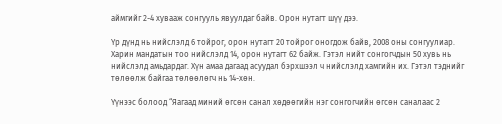аймгийг 2-4 хувааж сонгууль явуулдаг байв. Орон нутагт шүү дээ.

Үр дүнд нь нийслэлд 6 тойрог, орон нутагт 20 тойрог оногдож байв, 2008 оны сонгуулиар. Харин мандатын тоо нийслэлд 14, орон нутагт 62 байж. Гэтэл нийт сонгогчдын 50 хувь нь нийслэлд амьдардаг. Хүн амаа дагаад асуудал бэрхшээл ч нийслэлд хамгийн их. Гэтэл тэднийг төлөөлж байгаа төлөөлөгч нь 14-хөн.

Үүнээс болоод “Яагаад миний өгсөн санал хөдөөгийн нэг сонгогчийн өгсөн саналаас 2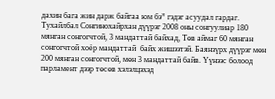дахин бага жин дарж байгаа юм бэ” гэдэг асуудал гардаг. Тухайлбал Сонгинохайрхан дүүрэг 2008 оны сонгуулиар 180 мянган сонгогчтой, 3 мандаттай байхад, Төв аймаг 60 мянган сонгогчтой хоёр мандаттай  байх жишээтэй. Баянзүрх дүүрэг мөн 200 мянган сонгогчтой, мөн 3 мандаттай байв. Үүнээс болоод парламент дээр төсөв хэлэлцэхэд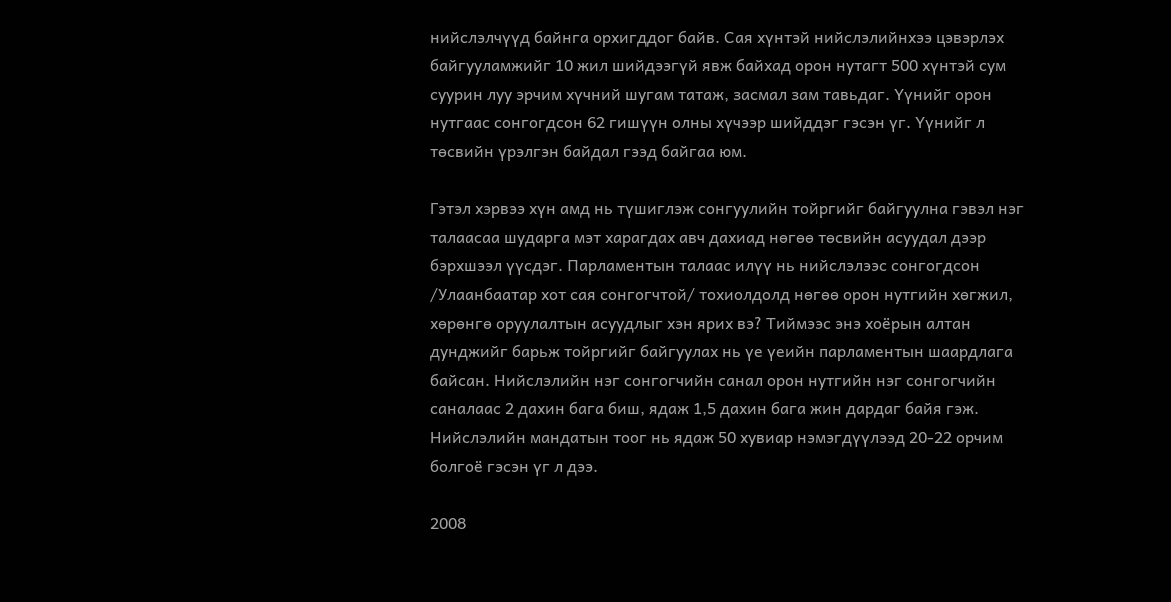нийслэлчүүд байнга орхигддог байв. Сая хүнтэй нийслэлийнхээ цэвэрлэх байгууламжийг 10 жил шийдээгүй явж байхад орон нутагт 500 хүнтэй сум суурин луу эрчим хүчний шугам татаж, засмал зам тавьдаг. Үүнийг орон нутгаас сонгогдсон 62 гишүүн олны хүчээр шийддэг гэсэн үг. Үүнийг л төсвийн үрэлгэн байдал гээд байгаа юм.

Гэтэл хэрвээ хүн амд нь түшиглэж сонгуулийн тойргийг байгуулна гэвэл нэг талаасаа шударга мэт харагдах авч дахиад нөгөө төсвийн асуудал дээр бэрхшээл үүсдэг. Парламентын талаас илүү нь нийслэлээс сонгогдсон /Улаанбаатар хот сая сонгогчтой/ тохиолдолд нөгөө орон нутгийн хөгжил, хөрөнгө оруулалтын асуудлыг хэн ярих вэ? Тиймээс энэ хоёрын алтан дунджийг барьж тойргийг байгуулах нь үе үеийн парламентын шаардлага байсан. Нийслэлийн нэг сонгогчийн санал орон нутгийн нэг сонгогчийн саналаас 2 дахин бага биш, ядаж 1,5 дахин бага жин дардаг байя гэж. Нийслэлийн мандатын тоог нь ядаж 50 хувиар нэмэгдүүлээд 20-22 орчим болгоё гэсэн үг л дээ.

2008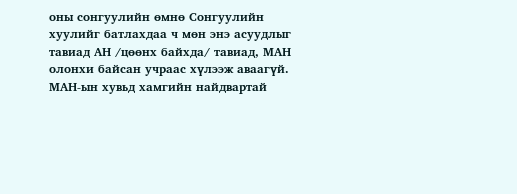оны сонгуулийн өмнө Сонгуулийн хуулийг батлахдаа ч мөн энэ асуудлыг тавиад АН /цөөнх байхда/ тавиад, МАН олонхи байсан учраас хүлээж аваагүй. МАН-ын хувьд хамгийн найдвартай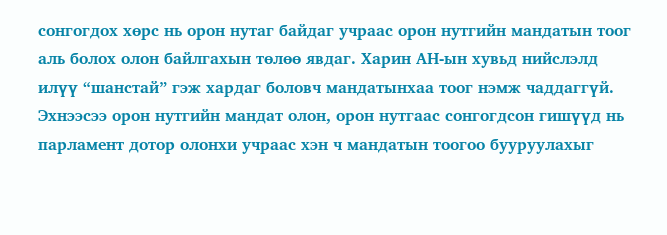сонгогдох хөрс нь орон нутаг байдаг учраас орон нутгийн мандатын тоог аль болох олон байлгахын төлөө явдаг. Харин АН-ын хувьд нийслэлд илүү “шанстай” гэж хардаг боловч мандатынхаа тоог нэмж чаддаггүй. Эхнээсээ орон нутгийн мандат олон, орон нутгаас сонгогдсон гишүүд нь парламент дотор олонхи учраас хэн ч мандатын тоогоо бууруулахыг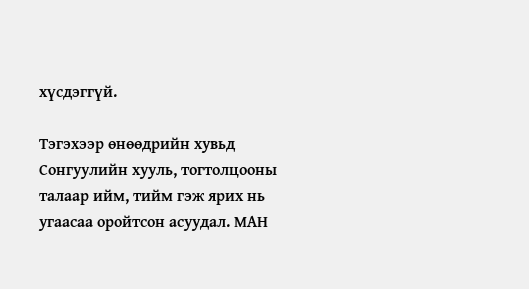хүсдэггүй.

Тэгэхээр өнөөдрийн хувьд Сонгуулийн хууль, тогтолцооны талаар ийм, тийм гэж ярих нь угаасаа оройтсон асуудал. МАН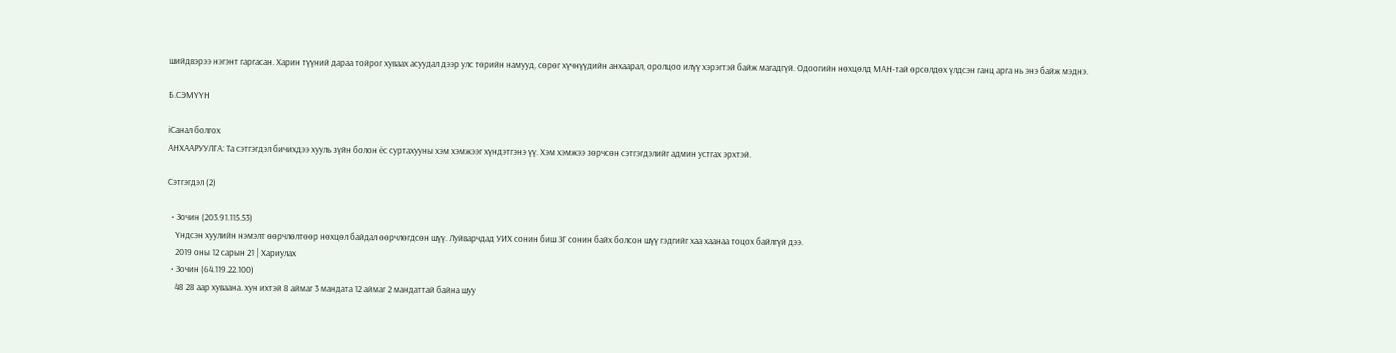шийдвэрээ нэгэнт гаргасан. Харин түүний дараа тойрог хуваах асуудал дээр улс төрийн намууд, сөрөг хүчнүүдийн анхаарал, оролцоо илүү хэрэгтэй байж магадгүй. Одоогийн нөхцөлд МАН-тай өрсөлдөх үлдсэн ганц арга нь энэ байж мэднэ.

Б.СЭМҮҮН

iСанал болгох
АНХААРУУЛГА: Та сэтгэгдэл бичихдээ хууль зүйн болон ёс суртахууны хэм хэмжээг хүндэтгэнэ үү. Хэм хэмжээ зөрчсөн сэтгэгдэлийг админ устгах эрхтэй.

Сэтгэгдэл (2)

  • Зочин (203.91.115.53)
    Үндсэн хуулийн нэмэлт өөрчлөлтөөр нөхцөл байдал өөрчлөгдсөн шүү. Луйварчдад УИХ сонин биш ЗГ сонин байх болсон шүү гэдгийг хаа хаанаа тоцох байлгүй дээ.
    2019 оны 12 сарын 21 | Хариулах
  • Зочин (64.119.22.100)
    48 28 аар хуваана. хун ихтэй 8 аймаг 3 мандата 12 аймаг 2 мандаттай байна шуу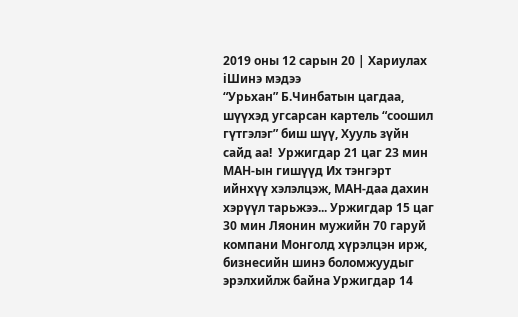2019 оны 12 сарын 20 | Хариулах
iШинэ мэдээ
“Урьхан” Б.Чинбатын цагдаа, шүүхэд угсарсан картель “соошил гүтгэлэг” биш шүү, Хууль зүйн сайд аа!  Уржигдар 21 цаг 23 мин МАН-ын гишүүд Их тэнгэрт ийнхүү хэлэлцэж, МАН-даа дахин хэрүүл тарьжээ... Уржигдар 15 цаг 30 мин Ляонин мужийн 70 гаруй компани Монголд хүрэлцэн ирж, бизнесийн шинэ боломжуудыг эрэлхийлж байна Уржигдар 14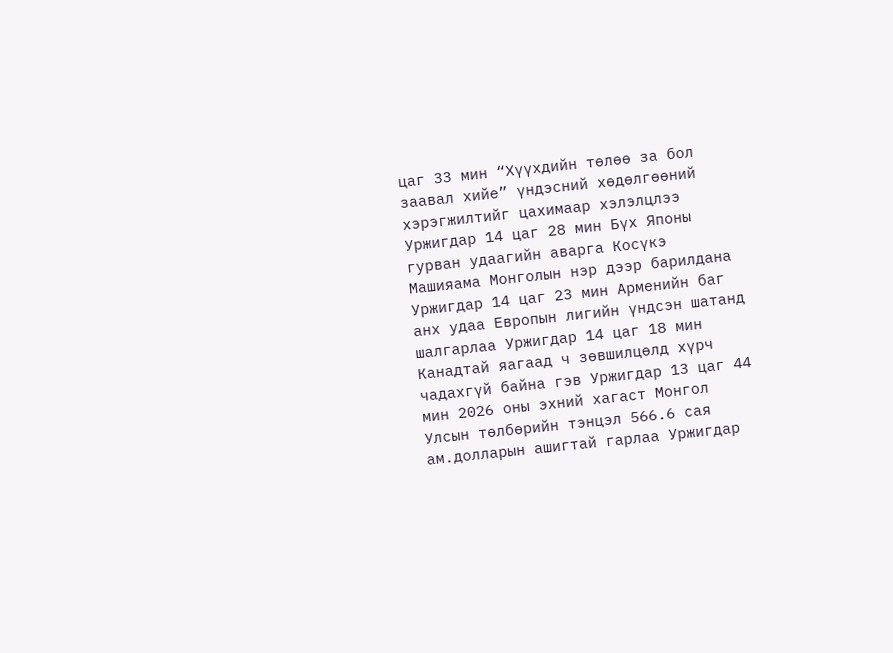цаг 33 мин “Хүүхдийн төлөө за бол заавал хийе” үндэсний хөдөлгөөний хэрэгжилтийг цахимаар хэлэлцлээ Уржигдар 14 цаг 28 мин Бүх Японы гурван удаагийн аварга Косүкэ Машияама Монголын нэр дээр барилдана Уржигдар 14 цаг 23 мин Арменийн баг анх удаа Европын лигийн үндсэн шатанд шалгарлаа Уржигдар 14 цаг 18 мин Канадтай яагаад ч зөвшилцөлд хүрч чадахгүй байна гэв Уржигдар 13 цаг 44 мин 2026 оны эхний хагаст Монгол Улсын төлбөрийн тэнцэл 566.6 сая ам.долларын ашигтай гарлаа Уржигдар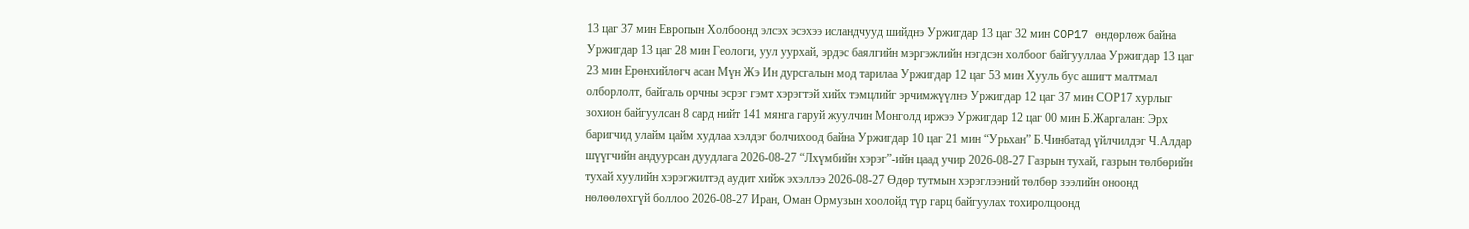13 цаг 37 мин Европын Холбоонд элсэх эсэхээ исландчууд шийднэ Уржигдар 13 цаг 32 мин COP17 өндөрлөж байна Уржигдар 13 цаг 28 мин Геологи, уул уурхай, эрдэс баялгийн мэргэжлийн нэгдсэн холбоог байгууллаа Уржигдар 13 цаг 23 мин Ерөнхийлөгч асан Мүн Жэ Ин дурсгалын мод тарилаа Уржигдар 12 цаг 53 мин Хууль бус ашигт малтмал олборлолт, байгаль орчны эсрэг гэмт хэрэгтэй хийх тэмцлийг эрчимжүүлнэ Уржигдар 12 цаг 37 мин СОР17 хурлыг зохион байгуулсан 8 сард нийт 141 мянга гаруй жуулчин Монголд иржээ Уржигдар 12 цаг 00 мин Б.Жаргалан: Эрх баригчид улайм цайм худлаа хэлдэг болчихоод байна Уржигдар 10 цаг 21 мин “Урьхан” Б.Чинбатад үйлчилдэг Ч.Алдар шүүгчийн андуурсан дуудлага 2026-08-27 “Лхүмбийн хэрэг”-ийн цаад учир 2026-08-27 Газрын тухай, газрын төлбөрийн тухай хуулийн хэрэгжилтэд аудит хийж эхэллээ 2026-08-27 Өдөр тутмын хэрэглээний төлбөр зээлийн оноонд нөлөөлөхгүй боллоо 2026-08-27 Иран, Оман Ормузын хоолойд түр гарц байгуулах тохиролцоонд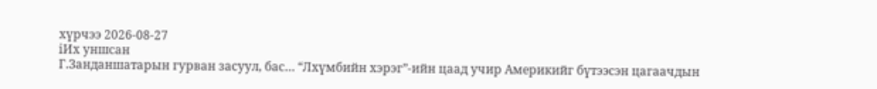хүрчээ 2026-08-27
iИх уншсан
Г.Занданшатарын гурван засуул, бас… “Лхүмбийн хэрэг”-ийн цаад учир Америкийг бүтээсэн цагаачдын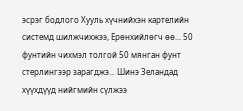эсрэг бодлого Хууль хүчнийхэн картелийн системд шилжчихжээ, Ерөнхийлөгч өө... 50 фунтийн чихмэл толгой 50 мянган фунт стерлингээр зарагджэ... Шинэ Зеландад хүүхдүүд нийгмийн сүлжээ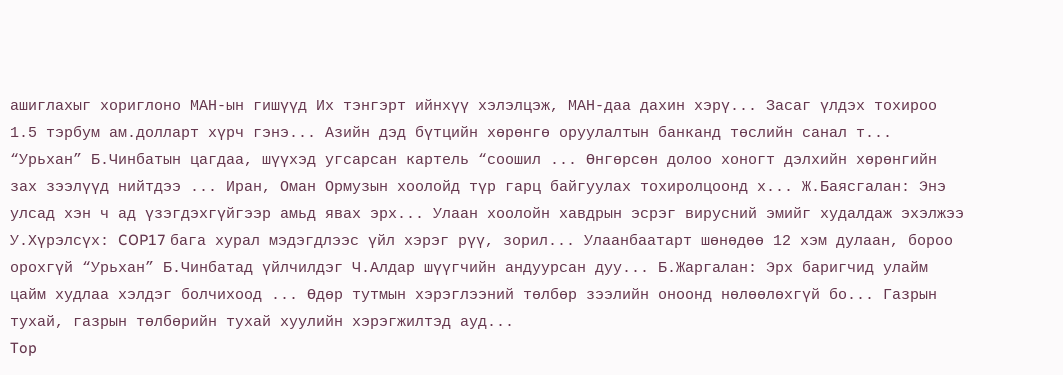ашиглахыг хориглоно МАН-ын гишүүд Их тэнгэрт ийнхүү хэлэлцэж, МАН-даа дахин хэрү... Засаг үлдэх тохироо 1.5 тэрбум ам.долларт хүрч гэнэ... Азийн дэд бүтцийн хөрөнгө оруулалтын банканд төслийн санал т... “Урьхан” Б.Чинбатын цагдаа, шүүхэд угсарсан картель “соошил ... Өнгөрсөн долоо хоногт дэлхийн хөрөнгийн зах зээлүүд нийтдээ ... Иран, Оман Ормузын хоолойд түр гарц байгуулах тохиролцоонд х... Ж.Баясгалан: Энэ улсад хэн ч ад үзэгдэхгүйгээр амьд явах эрх... Улаан хоолойн хавдрын эсрэг вирусний эмийг худалдаж эхэлжээ У.Хүрэлсүх: COP17 бага хурал мэдэгдлээс үйл хэрэг рүү, зорил... Улаанбаатарт шөнөдөө 12 хэм дулаан, бороо орохгүй “Урьхан” Б.Чинбатад үйлчилдэг Ч.Алдар шүүгчийн андуурсан дуу... Б.Жаргалан: Эрх баригчид улайм цайм худлаа хэлдэг болчихоод ... Өдөр тутмын хэрэглээний төлбөр зээлийн оноонд нөлөөлөхгүй бо... Газрын тухай, газрын төлбөрийн тухай хуулийн хэрэгжилтэд ауд...
Top